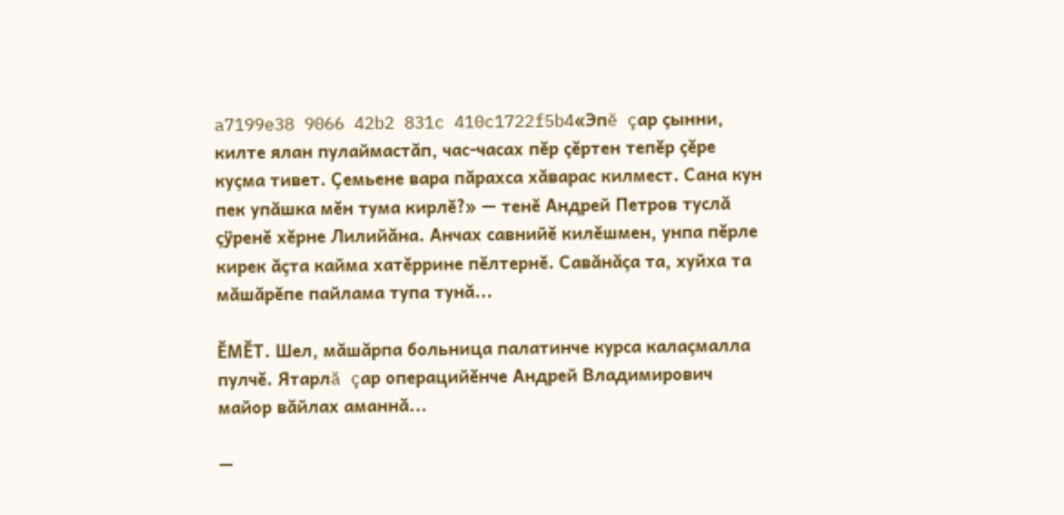a7199e38 9066 42b2 831c 410c1722f5b4«Эпĕ çар çынни, килте ялан пулаймастăп, час-часах пĕр çĕртен тепĕр çĕре куçма тивет. Çемьене вара пăрахса хăварас килмест. Сана кун пек упăшка мĕн тума кирлĕ?» — тенĕ Андрей Петров туслă çÿренĕ хĕрне Лилийăна. Анчах савнийĕ килĕшмен, унпа пĕрле кирек ăçта кайма хатĕррине пĕлтернĕ. Савăнăçа та, хуйха та мăшăрĕпе пайлама тупа тунă...

ĔМĔТ. Шел, мăшăрпа больница палатинче курса калаçмалла пулчĕ. Ятарлă çар операцийĕнче Андрей Владимирович майор вăйлах аманнă...

—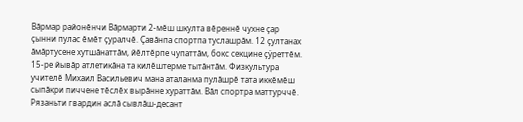Вăрмар районĕнчи Вăрмарти 2-мĕш шкулта вĕреннĕ чухне çар çынни пулас ĕмĕт çуралчĕ. Çавăнпа спортпа туслашрăм. 12 çултанах ăмăртусене хутшăнаттăм, йĕлтĕрпе чупаттăм, бокс секцине çÿреттĕм. 15-ре йывăр атлетикăна та килĕштерме тытăнтăм. Физкультура учителĕ Михаил Васильевич мана аталанма пулăшрĕ тата иккĕмĕш сыпăкри пиччене тĕслĕх вырăнне хураттăм. Вăл спортра маттурччĕ. Рязаньти гвардин аслă сывлăш-десант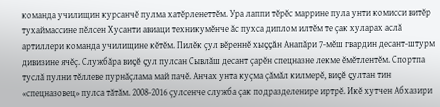команда училищин курсанчĕ пулма хатĕрленеттĕм. Ура лаппи тĕрĕс маррине пула унти комисси витĕр тухаймассине пĕлсен Хусанти авиаци техникумĕнче ăс пухса диплом илтĕм те çак хуларах аслă артиллери команда училищине кĕтĕм. Пилĕк çул вĕреннĕ хыççăн Анапăри 7-мĕш гвардин десант-штурм дивизине ячĕç. Службăра виçĕ çул пулсан Сывлăш десант çарĕн спецназне лекме ĕмĕтлентĕм. Спортпа туслă пулни тĕллеве пурнăçлама май пачĕ. Анчах унта куçма çăмăл килмерĕ, виçĕ çултан тин «спецназовец» пулса тăтăм. 2008-2016 çулсенче служба çак подразделенире иртрĕ. Икĕ хутчен Абхазири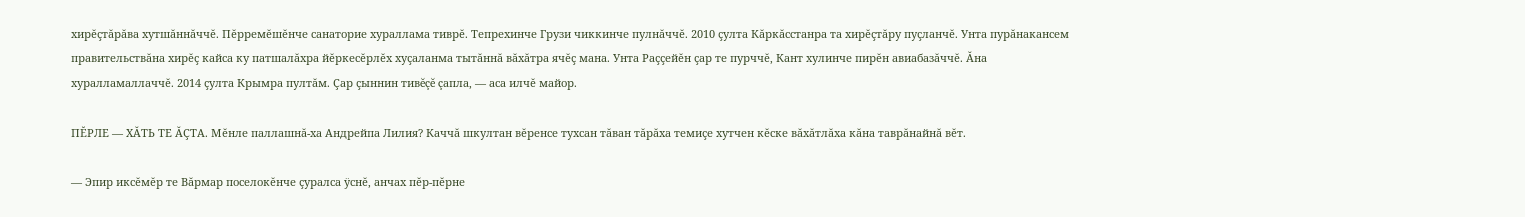хирĕçтăрăва хутшăннăччĕ. Пĕрремĕшĕнче санаторие хураллама тиврĕ. Тепрехинче Грузи чиккинче пулнăччĕ. 2010 çулта Кăркăсстанра та хирĕçтăру пуçланчĕ. Унта пурăнакансем правительствăна хирĕç кайса ку патшалăхра йĕркесĕрлĕх хуçаланма тытăннă вăхăтра ячĕç мана. Унта Раççейĕн çар те пурччĕ, Кант хулинче пирĕн авиабазăччĕ. Ăна хуралламаллаччĕ. 2014 çулта Крымра пултăм. Çар çыннин тивĕçĕ çапла, — аса илчĕ майор.

ПĔРЛЕ — ХĂТЬ ТЕ ĂÇТА. Мĕнле паллашнă-ха Андрейпа Лилия? Каччă шкултан вĕренсе тухсан тăван тăрăха темиçе хутчен кĕске вăхăтлăха кăна таврăнайнă вĕт.

— Эпир иксĕмĕр те Вăрмар поселокĕнче çуралса ÿснĕ, анчах пĕр-пĕрне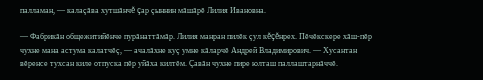палламан, — калаçăва хутшăнчĕ çар çыннин мăшăрĕ Лилия Ивановна.

— Фабрикăн общежитийĕнче пурăнаттăмăр. Лилия манран пилĕк çул кĕçĕнрех. Пĕчĕкскере хăш-пĕр чухне мана астума калатчĕç, — ачалăхне куç умне кăларчĕ Андрей Владимирович. — Хусантан вĕренсе тухсан киле отпуска пĕр уйăха килтĕм. Çавăн чухне пире юлташ паллаштарнăччĕ.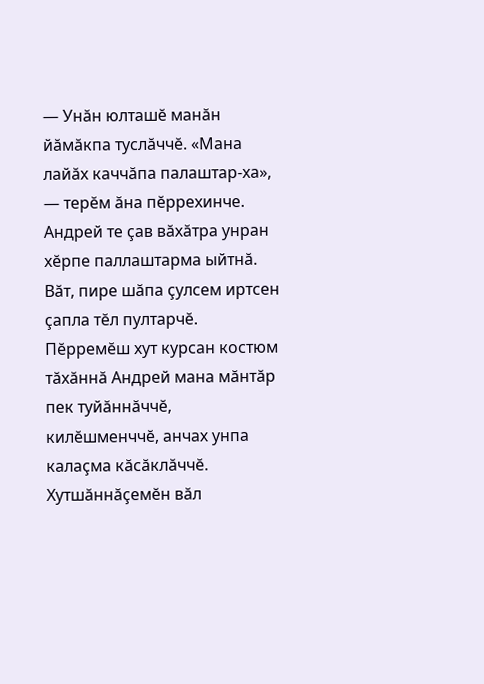— Унăн юлташĕ манăн йăмăкпа туслăччĕ. «Мана лайăх каччăпа палаштар-ха», — терĕм ăна пĕррехинче. Андрей те çав вăхăтра унран хĕрпе паллаштарма ыйтнă. Вăт, пире шăпа çулсем иртсен çапла тĕл пултарчĕ. Пĕрремĕш хут курсан костюм тăхăннă Андрей мана мăнтăр пек туйăннăччĕ, килĕшменччĕ, анчах унпа калаçма кăсăклăччĕ. Хутшăннăçемĕн вăл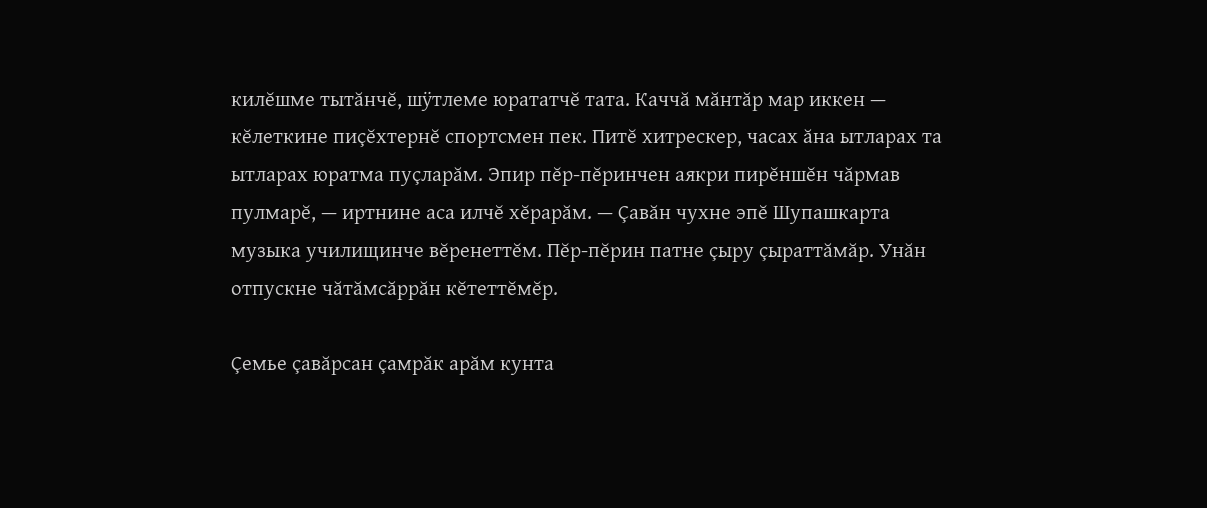килĕшме тытăнчĕ, шÿтлеме юрататчĕ тата. Каччă мăнтăр мар иккен — кĕлеткине пиçĕхтернĕ спортсмен пек. Питĕ хитрескер, часах ăна ытларах та ытларах юратма пуçларăм. Эпир пĕр-пĕринчен аякри пирĕншĕн чăрмав пулмарĕ, — иртнине аса илчĕ хĕрарăм. — Çавăн чухне эпĕ Шупашкарта музыка училищинче вĕренеттĕм. Пĕр-пĕрин патне çыру çыраттăмăр. Унăн отпускне чăтăмсăррăн кĕтеттĕмĕр.

Çемье çавăрсан çамрăк арăм кунта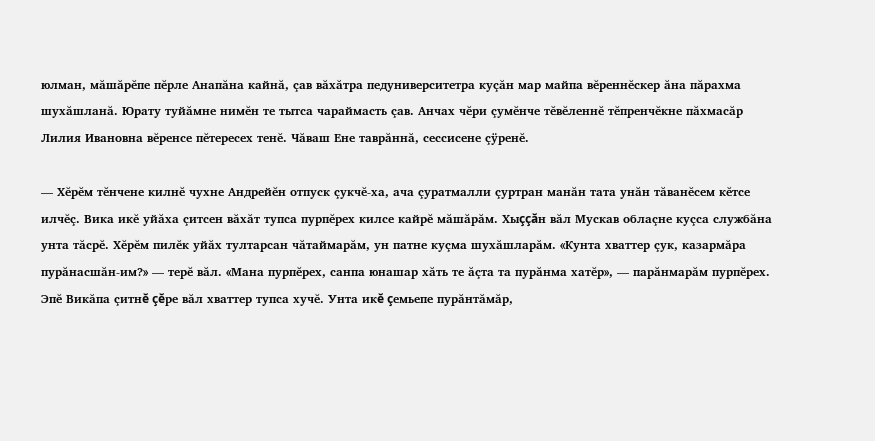юлман, мăшăрĕпе пĕрле Анапăна кайнă, çав вăхăтра педуниверситетра куçăн мар майпа вĕреннĕскер ăна пăрахма шухăшланă. Юрату туйăмне нимĕн те тытса чараймасть çав. Анчах чĕри çумĕнче тĕвĕленнĕ тĕпренчĕкне пăхмасăр Лилия Ивановна вĕренсе пĕтересех тенĕ. Чăваш Ене таврăннă, сессисене çÿренĕ.

— Хĕрĕм тĕнчене килнĕ чухне Андрейĕн отпуск çукчĕ-ха, ача çуратмалли çуртран манăн тата унăн тăванĕсем кĕтсе илчĕç. Вика икĕ уйăха çитсен вăхăт тупса пурпĕрех килсе кайрĕ мăшăрăм. Хыççăн вăл Мускав облаçне куçса службăна унта тăсрĕ. Хĕрĕм пилĕк уйăх тултарсан чăтаймарăм, ун патне куçма шухăшларăм. «Кунта хваттер çук, казармăра пурăнасшăн-им?» — терĕ вăл. «Мана пурпĕрех, санпа юнашар хăть те ăçта та пурăнма хатĕр», — парăнмарăм пурпĕрех. Эпĕ Викăпа çитнĕ çĕре вăл хваттер тупса хучĕ. Унта икĕ çемьепе пурăнтăмăр,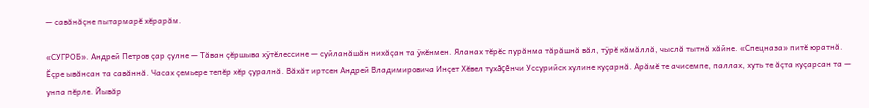— савăнăçне пытармарĕ хĕрарăм.

«СУГРОБ». Андрей Петров çар çулне — Тăван çĕршыва хÿтĕлессине — суйланăшăн нихăçан та ÿкĕнмен. Яланах тĕрĕс пурăнма тăрăшнă вăл, тÿрĕ кăмăллă, чыслă тытнă хăйне. «Спецназа» питĕ юратнă. Ĕçре ывăнсан та савăннă. Часах çемьере тепĕр хĕр çуралнă. Вăхăт иртсен Андрей Владимировича Инçет Хĕвел тухăçĕнчи Уссурийск хулине куçарнă. Арăмĕ те ачисемпе, паллах, хуть те ăçта куçарсан та — унпа пĕрле. Йывăр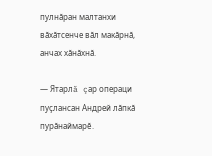пулнăран малтанхи вăхăтсенче вăл макăрнă, анчах хăнăхнă.

— Ятарлă çар операци пуçлансан Андрей лăпкă пурăнаймарĕ.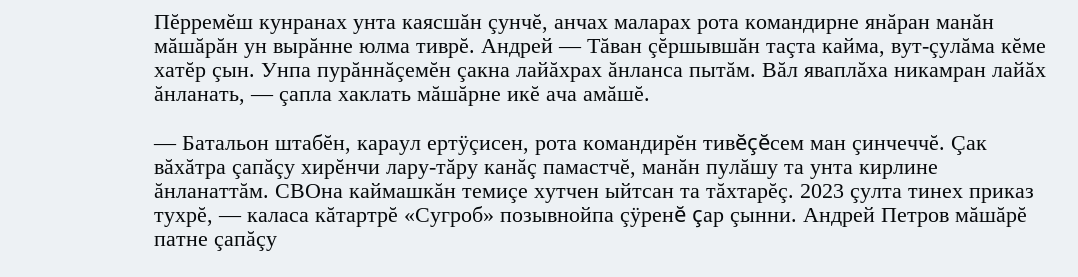Пĕрремĕш кунранах унта каясшăн çунчĕ, анчах маларах рота командирне янăран манăн мăшăрăн ун вырăнне юлма тиврĕ. Андрей — Тăван çĕршывшăн таçта кайма, вут-çулăма кĕме хатĕр çын. Унпа пурăннăçемĕн çакна лайăхрах ăнланса пытăм. Вăл яваплăха никамран лайăх ăнланать, — çапла хаклать мăшăрне икĕ ача амăшĕ.

— Батальон штабĕн, караул ертÿçисен, рота командирĕн тивĕçĕсем ман çинчеччĕ. Çак вăхăтра çапăçу хирĕнчи лару-тăру канăç памастчĕ, манăн пулăшу та унта кирлине ăнланаттăм. СВОна каймашкăн темиçе хутчен ыйтсан та тăхтарĕç. 2023 çулта тинех приказ тухрĕ, — каласа кăтартрĕ «Сугроб» позывнойпа çÿренĕ çар çынни. Андрей Петров мăшăрĕ патне çапăçу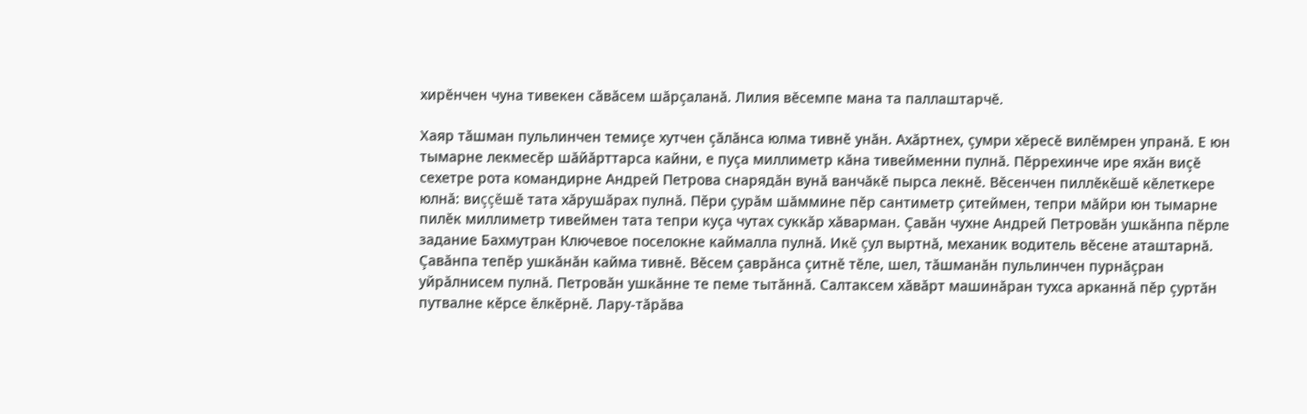хирĕнчен чуна тивекен сăвăсем шăрçаланă. Лилия вĕсемпе мана та паллаштарчĕ.

Хаяр тăшман пульлинчен темиçе хутчен çăлăнса юлма тивнĕ унăн. Ахăртнех, çумри хĕресĕ вилĕмрен упранă. Е юн тымарне лекмесĕр шăйăрттарса кайни, е пуçа миллиметр кăна тивейменни пулнă. Пĕррехинче ире яхăн виçĕ сехетре рота командирне Андрей Петрова снарядăн вунă ванчăкĕ пырса лекнĕ. Вĕсенчен пиллĕкĕшĕ кĕлеткере юлнă: виççĕшĕ тата хăрушăрах пулнă. Пĕри çурăм шăммине пĕр сантиметр çитеймен, тепри мăйри юн тымарне пилĕк миллиметр тивеймен тата тепри куçа чутах суккăр хăварман. Çавăн чухне Андрей Петровăн ушкăнпа пĕрле задание Бахмутран Ключевое поселокне каймалла пулнă. Икĕ çул выртнă, механик водитель вĕсене аташтарнă. Çавăнпа тепĕр ушкăнăн кайма тивнĕ. Вĕсем çаврăнса çитнĕ тĕле, шел, тăшманăн пульлинчен пурнăçран уйрăлнисем пулнă. Петровăн ушкăнне те пеме тытăннă. Салтаксем хăвăрт машинăран тухса арканнă пĕр çуртăн путвалне кĕрсе ĕлкĕрнĕ. Лару-тăрăва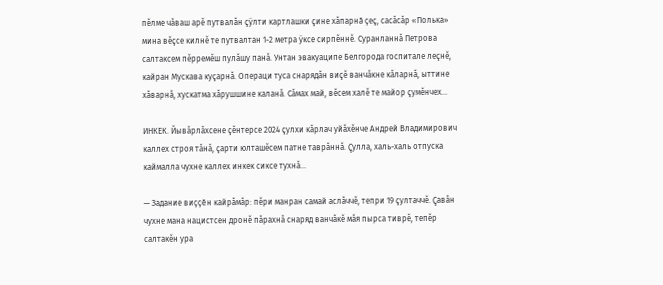пĕлме чăваш арĕ путвалăн çÿлти картлашки çине хăпарнă çеç, сасăсăр «Полька» мина вĕçсе килнĕ те путвалтан 1-2 метра ÿксе сирпĕннĕ. Суранланнă Петрова салтаксем пĕрремĕш пулăшу панă. Унтан эвакуаципе Белгорода госпитале леçнĕ, кайран Мускава куçарнă. Операци туса снарядăн виçĕ ванчăкне кăларнă, ыттине хăварнă, хускатма хăрушшине каланă. Сăмах май, вĕсем халĕ те майор çумĕнчех...

ИНКЕК. Йывăрлăхсене çĕнтерсе 2024 çулхи кăрлач уйăхĕнче Андрей Владимирович каллех строя тăнă, çарти юлташĕсем патне таврăннă. Çулла, халь-халь отпуска каймалла чухне каллех инкек сиксе тухнă...

— Задание виççĕн кайрăмăр: пĕри манран самай аслăччĕ, тепри 19 çултаччĕ. Çавăн чухне мана нацистсен дронĕ пăрахнă снаряд ванчăкĕ мăя пырса тиврĕ, тепĕр салтакĕн ура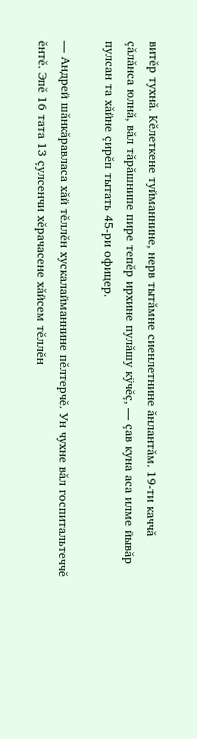витĕр тухнă. Кĕлеткене туйманнине, нерв тытăмне сиенлетнине ăнлантăм. 19-ти каччă çăлăнса юлнă, вăл тăрăшнипе пире тепĕр ирхине пулăшу кÿчĕç, — çав куна аса илме йывăр пулсан та хăйне çирĕп тытать 45-ри офицер.

— Андрей шăнкăравласа хăй тĕллĕн хускалайманнине пĕлтерчĕ. Ун чухне вăл госпитальтеччĕ ĕнтĕ. Эпĕ 16 тата 13 çулсенчи хĕрачасене хăйсем тĕллĕн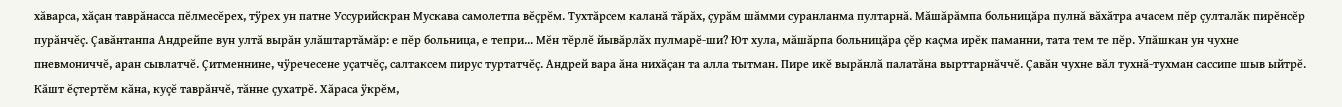хăварса, хăçан таврăнасса пĕлмесĕрех, тÿрех ун патне Уссурийскран Мускава самолетпа вĕçрĕм. Тухтăрсем каланă тăрăх, çурăм шăмми суранланма пултарнă. Мăшăрăмпа больницăра пулнă вăхăтра ачасем пĕр çулталăк пирĕнсĕр пурăнчĕç. Çавăнтанпа Андрейпе вун ултă вырăн улăштартăмăр: е пĕр больница, е тепри... Мĕн тĕрлĕ йывăрлăх пулмарĕ-ши? Ют хула, мăшăрпа больницăра çĕр каçма ирĕк паманни, тата тем те пĕр. Упăшкан ун чухне пневмониччĕ, аран сывлатчĕ. Çитменнине, чÿречесене уçатчĕç, салтаксем пирус туртатчĕç. Андрей вара ăна нихăçан та алла тытман. Пире икĕ вырăнлă палатăна вырттарнăччĕ. Çавăн чухне вăл тухнă-тухман сассипе шыв ыйтрĕ. Кăшт ĕçтертĕм кăна, куçĕ таврăнчĕ, тăнне çухатрĕ. Хăраса ÿкрĕм,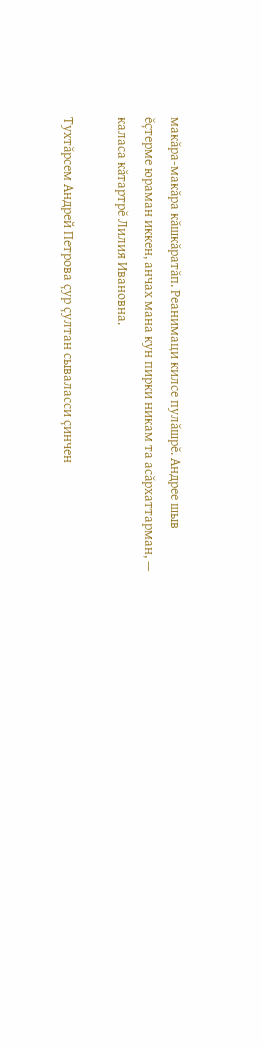макăра-макăра кăшкăратăп. Реанимаци килсе пулăшрĕ. Андрее шыв ĕçтерме юраман иккен, анчах мана кун пирки никам та асăрхаттарман, — каласа кăтартрĕ Лилия Ивановна.

Тухтăрсем Андрей Петрова çур çултан сываласси çинчен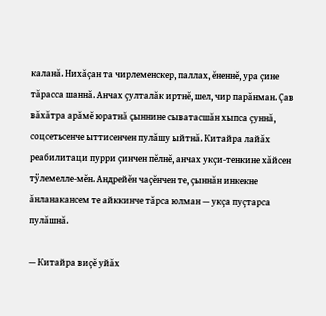каланă. Нихăçан та чирлеменскер, паллах, ĕненнĕ, ура çине тăрасса шаннă. Анчах çулталăк иртнĕ, шел, чир парăнман. Çав вăхăтра арăмĕ юратнă çыннине сыватасшăн хыпса çуннă, соцсетьсенче ыттисенчен пулăшу ыйтнă. Китайра лайăх реабилитаци пурри çинчен пĕлнĕ, анчах укçи-тенкине хăйсен тÿлемелле-мĕн. Андрейĕн чаçĕнчен те, çыннăн инкекне ăнланакансем те айккинче тăрса юлман — укçа пуçтарса пулăшнă.

— Китайра виçĕ уйăх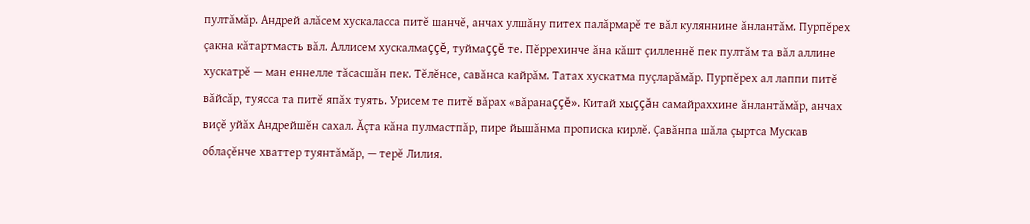пултăмăр. Андрей алăсем хускаласса питĕ шанчĕ, анчах улшăну питех палăрмарĕ те вăл куляннине ăнлантăм. Пурпĕрех çакна кăтартмасть вăл. Аллисем хускалмаççĕ, туймаççĕ те. Пĕррехинче ăна кăшт çилленнĕ пек пултăм та вăл аллине хускатрĕ — ман еннелле тăсасшăн пек. Тĕлĕнсе, савăнса кайрăм. Татах хускатма пуçларăмăр. Пурпĕрех ал лаппи питĕ вăйсăр, туясса та питĕ япăх туять. Урисем те питĕ вăрах «вăранаççĕ». Китай хыççăн самайраххине ăнлантăмăр, анчах виçĕ уйăх Андрейшĕн сахал. Ăçта кăна пулмастпăр, пире йышăнма прописка кирлĕ. Çавăнпа шăла çыртса Мускав облаçĕнче хваттер туянтăмăр, — терĕ Лилия.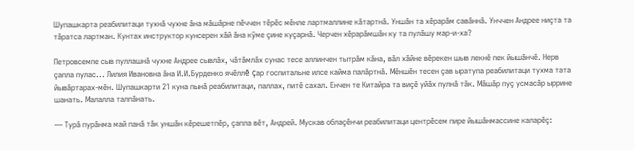Шупашкарта реабилитаци тухнă чухне ăна мăшăрне пĕччен тĕрĕс мĕнле лартмаллине кăтартнă. Уншăн та хĕрарăм савăннă. Унччен Андрее ниçта та тăратса лартман. Кунтах инструктор кунсерен хăй ăна кÿме çине куçарнă. Черчен хĕрарăмшăн ку та пулăшу мар-и-ха?

Петровсемпе сыв пуллашнă чухне Андрее сывлăх, чăтăмлăх сунас тесе аллинчен тытрăм кăна, вăл хăйне вĕрекен шыв лекнĕ пек йышăнчĕ. Нерв çапла пулас... Лилия Ивановна ăна И.И.Бурденко ячĕллĕ çар госпитальне илсе кайма палăртнă. Мĕншĕн тесен çав ыратупа реабилитаци тухма тата йывăртарах-мĕн. Шупашкарти 21 куна пынă реабилитаци, паллах, питĕ сахал. Енчен те Китайра та виçĕ уйăх пулнă тăк. Мăшăр пуç усмасăр ыррине шанать. Малалла талпăнать.

— Турă пурăнма май панă тăк уншăн кĕрешетпĕр, çапла вĕт, Андрей. Мускав облаçĕнчи реабилитаци центрĕсем пире йышăнмассине каларĕç: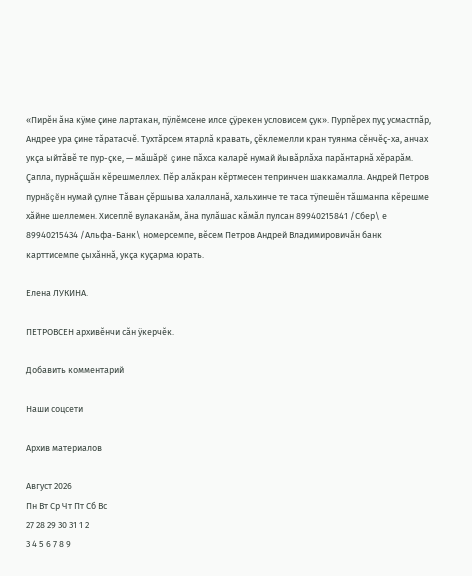«Пирĕн ăна кÿме çине лартакан, пÿлĕмсене илсе çÿрекен условисем çук». Пурпĕрех пуç усмастпăр, Андрее ура çине тăратасчĕ. Тухтăрсем ятарлă кравать, çĕклемелли кран туянма сĕнчĕç-ха, анчах укçа ыйтăвĕ те пур-çке, — мăшăрĕ çине пăхса каларĕ нумай йывăрлăха парăнтарнă хĕрарăм. Çапла, пурнăçшăн кĕрешмеллех. Пĕр алăкран кĕртмесен тепринчен шаккамалла. Андрей Петров пурнăçĕн нумай çулне Тăван çĕршыва халалланă, хальхинче те таса тÿпешĕн тăшманпа кĕрешме хăйне шеллемен. Хисеплĕ вулаканăм, ăна пулăшас кăмăл пулсан 89940215841 /Сбер\ е 89940215434 /Альфа-Банк\ номерсемпе, вĕсем Петров Андрей Владимировичăн банк карттисемпе çыхăннă, укçа куçарма юрать.

Елена ЛУКИНА.

ПЕТРОВСЕН архивĕнчи сăн ÿкерчĕк.

Добавить комментарий

Наши соцсети

Архив материалов

Август 2026
Пн Вт Ср Чт Пт Сб Вс
27 28 29 30 31 1 2
3 4 5 6 7 8 9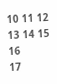10 11 12 13 14 15 16
17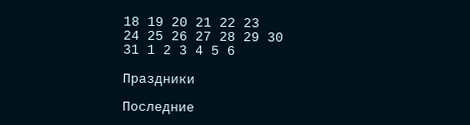18 19 20 21 22 23
24 25 26 27 28 29 30
31 1 2 3 4 5 6

Праздники

Последние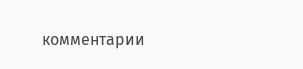комментарии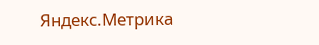Яндекс.Метрика